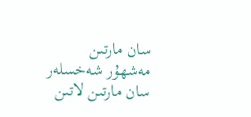سان مارتىن
مەشھۇر شەخسلەر
سان مارتىن لاتىن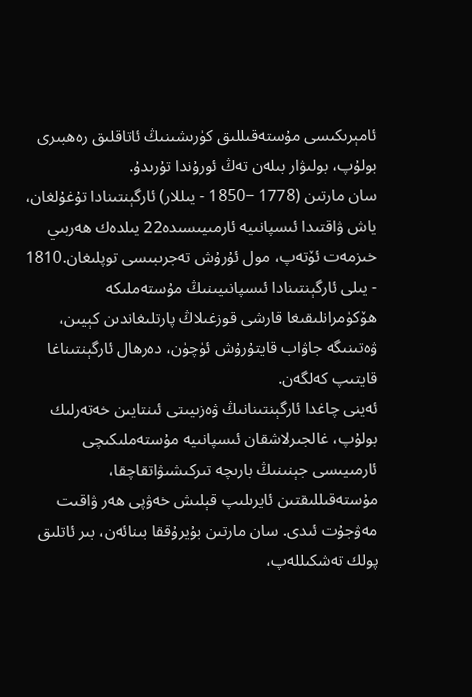ئامېرىكىسى مۇستەقىللىق كۈرىشىنىڭ ئاتاقلىق رەھبىرى بولۇپ، بولىۋار بىلەن تەڭ ئورۇندا تۇرىدۇ.
سان مارتىن (1778 −1850 - يىللار) ئارگېنتىنادا تۇغۇلغان، ياش ۋاقتىدا ئىسپانىيە ئارمىيىسىدە22 يىلدەك ھەربىي خىزمەت ئۆتەپ، مول ئۇرۇش تەجرىبىسى توپلىغان.1810 - يىلى ئارگېنتىنادا ئىسپانىيىنىڭ مۇستەملىكە ھۆكۈمرانلىقىغا قارشى قوزغىلاڭ پارتلىغاندىن كېيىن، ۋەتىنىگە جاۋاب قايتۇرۇش ئۈچۈن، دەرھال ئارگېنتىناغا قايتىپ كەلگەن.
ئەينى چاغدا ئارگېنتىنانىڭ ۋەزىيىتى ئىنتايىن خەتەرلىك بولۇپ، غالجىرلاشقان ئىسپانىيە مۇستەملىكىچى ئارمىيىسى جېنىنىڭ بارىچە تىركىشىۋاتقاچقا، مۇستەقىللىقتىن ئايرىلىپ قېلىش خەۋپى ھەر ۋاقىت مەۋجۇت ئىدى. سان مارتىن بۇيرۇققا بىنائەن، بىر ئاتلىق پولك تەشكىللەپ،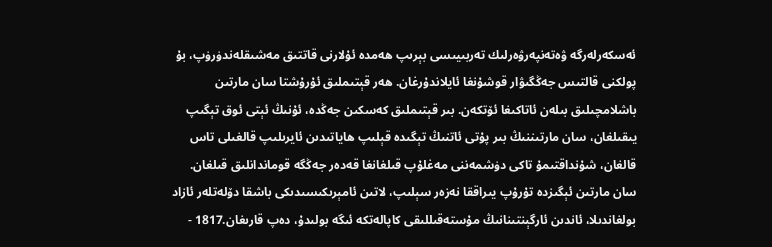ئەسكەرلەرگە ۋەتەنپەرۋەرلىك تەربىيىسى بېرىپ ھەمدە ئۇلارنى قاتتىق مەشىقلەندۈرۈپ، بۇ پولكنى قالتىس جەڭگىۋار قوشۇنغا ئايلاندۇرغان. ھەر قېتىملىق ئۇرۇشتا سان مارتىن باشلامچىلىق بىلەن ئاتاكىغا ئۆتكەن. بىر قېتىملىق كەسكىن جەڭدە، ئۇنىڭ ئېتى ئوق تېگىپ يىقىلغان، سان مارتىننىڭ بىر پۇتى ئاتنىڭ تېگىدە قېلىپ ھاياتىدىن ئايرىلىپ قالغىلى تاس قالغان، شۇنداقتىمۇ تاكى دۈشمەننى مەغلۇپ قىلغانغا قەدەر جەڭگە قوماندانلىق قىلغان.
سان مارتىن ئېگىزدە تۇرۇپ يىراققا نەزەر سېلىپ، لاتىن ئامېرىكىسىدىكى باشقا دۆلەتلەر ئازاد بولغاندىلا، ئاندىن ئارگېنتىنانىڭ مۇستەقىللىقى كاپالەتكە ئىگە بولىدۇ، دەپ قارىغان.1817 -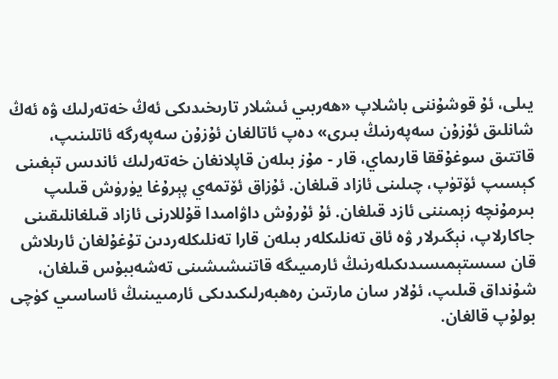يىلى، ئۇ قوشۇننى باشلاپ «ھەربىي ئىشلار تارىخىدىكى ئەڭ خەتەرلىك ۋە ئەڭ شانلىق ئۇزۇن سەپەرنىڭ بىرى» دەپ ئاتالغان ئۇزۇن سەپەرگە ئاتلىنىپ، قاتتىق سوغۇققا قارىماي، قار - مۇز بىلەن قاپلانغان خەتەرلىك ئاندىس تېغىنى كېسىپ ئۆتۈپ، چىلىنى ئازاد قىلغان. ئۇزاق ئۆتمەي پېرۇغا يۈرۈش قىلىپ بىرمۇنچە زېمىننى ئازد قىلغان. ئۇ ئۇرۇش داۋامىدا قۇللارنى ئازاد قىلغانلىقىنى جاكارلاپ، نېگىرلار ۋە ئاق تەنلىكلەر بىلەن قارا تەنلىكلەردىن تۇغۇلغان ئارىلاش قان سىستېمىسىدىكىلەرنىڭ ئارمىيىگە قاتنىشىشىنى تەشەببۇس قىلغان، شۇنداق قىلىپ، ئۇلار سان مارتىن رەھبەرلىكىدىكى ئارمىيىنىڭ ئاساسىي كۈچى بولۇپ قالغان.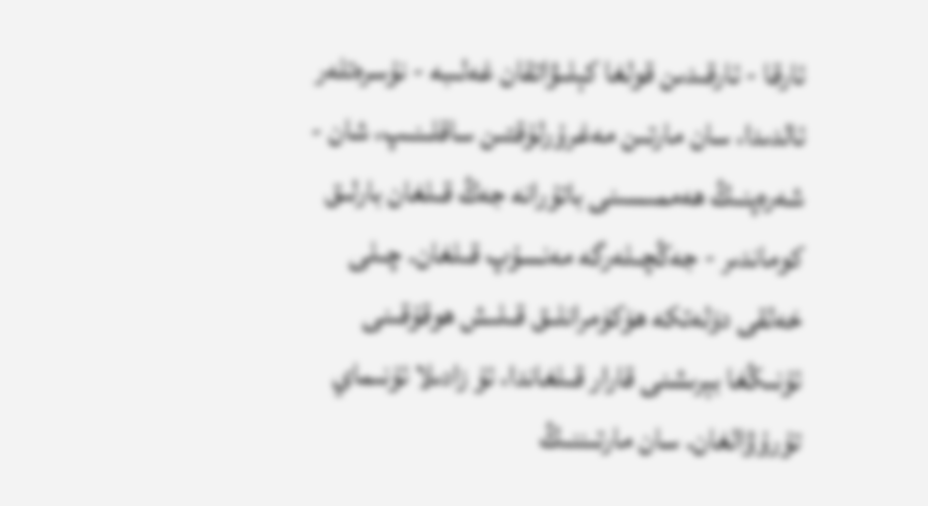ئارقا - ئارقىدىن قولغا كېلىۋاتقان غەلىبە - نۇسرەتلەر ئالدىدا، سان مارتىن مەغرۇرلۇقتىن ساقلىنىپ، شان - شەرەپنىڭ ھەممىسىنى باتۇرانە جەڭ قىلغان بارلىق كوماندىر - جەڭچىلەرگە مەنسۇپ قىلغان. چىلى خەلقى دۆلەتكە ھۆكۈمرانلىق قىلىش ھوقۇقىنى ئۇنىڭغا بېرىشنى قارار قىلغاندا، ئۇ زادىلا ئۇنىماي تۇرۇۋالغان. سان مارتىننىڭ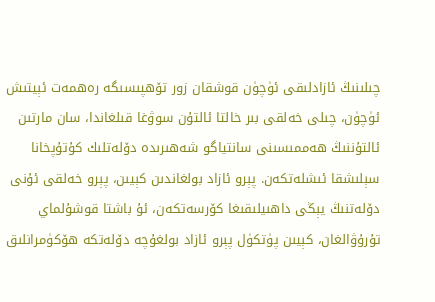چىلىنىڭ ئازادلىقى ئۈچۈن قوشقان زور تۆھپىسىگە رەھمەت ئېيتىش ئۈچۈن، چىلى خەلقى بىر خالتا ئالتۇن سوۋغا قىلغاندا، سان مارتىن ئالتۇننىڭ ھەممىسىنى سانتياگو شەھىرىدە دۆلەتلىك كۇتۇپخانا سېلىشقا ئىشلەتكەن. پېرو ئازاد بولغاندىن كېيىن، پېرو خەلقى ئۇنى دۆلەتنىڭ يېڭى داھىيلىقىغا كۆرسەتكەن، ئۇ باشتا قوشۇلماي تۇرۇۋالغان، كېيىن پۈتكۈل پېرو ئازاد بولغۇچە دۆلەتكە ھۆكۈمرانلىق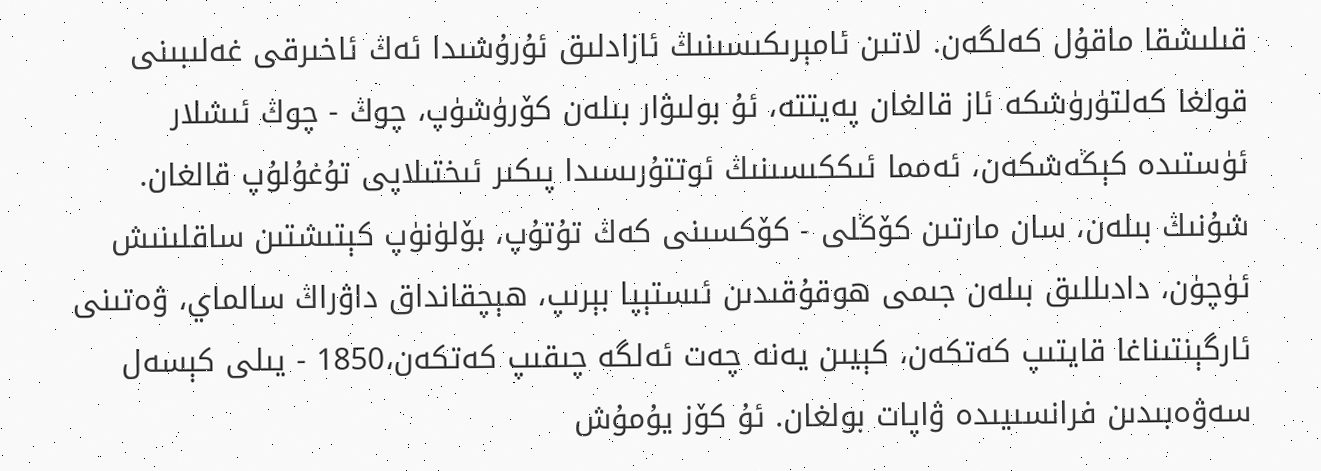قىلىشقا ماقۇل كەلگەن. لاتىن ئامېرىكىسىنىڭ ئازادلىق ئۇرۇشىدا ئەڭ ئاخىرقى غەلىبىنى قولغا كەلتۈرۈشكە ئاز قالغان پەيتتە، ئۇ بولىۋار بىلەن كۆرۈشۈپ، چوڭ - چوڭ ئىشلار ئۈستىدە كېڭەشكەن، ئەمما ئىككىسىنىڭ ئوتتۇرىسىدا پىكىر ئىختىلاپى تۇغۇلۇپ قالغان. شۇنىڭ بىلەن، سان مارتىن كۆڭلى - كۆكسىنى كەڭ تۇتۇپ، بۆلۈنۈپ كېتىشتىن ساقلىنىش ئۈچۈن، دادىللىق بىلەن جىمى ھوقۇقىدىن ئىستېپا بېرىپ، ھېچقانداق داۋراڭ سالماي، ۋەتىنى ئارگېنتىناغا قايتىپ كەتكەن، كېيىن يەنە چەت ئەلگە چىقىپ كەتكەن،1850 - يىلى كېسەل سەۋەبىدىن فرانسىيىدە ۋاپات بولغان. ئۇ كۆز يۇمۇش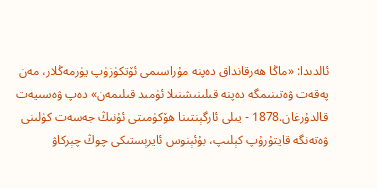ئالدىدا: «ماڭا ھەرقانداق دەپنە مۇراسىمى ئۆتكۈزۈپ يۈرمەڭلار، مەن پەقەت ۋەتىنىمگە دەپنە قىلىنىشنىلا ئۈمىد قىلىمەن» دەپ ۋەسىيەت قالدۇرغان.1878 - يىلى ئارگېنتىنا ھۆكۈمىتى ئۇنىڭ جەسەت كۈلىنى ۋەتەنگە قايتۇرۇپ كېلىپ، بۇئېنوس ئايرېستىكى چوڭ چېركاۋ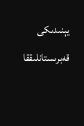يېنىدىكى قەبرىستانلىققا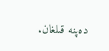دەپنە قىلغان.